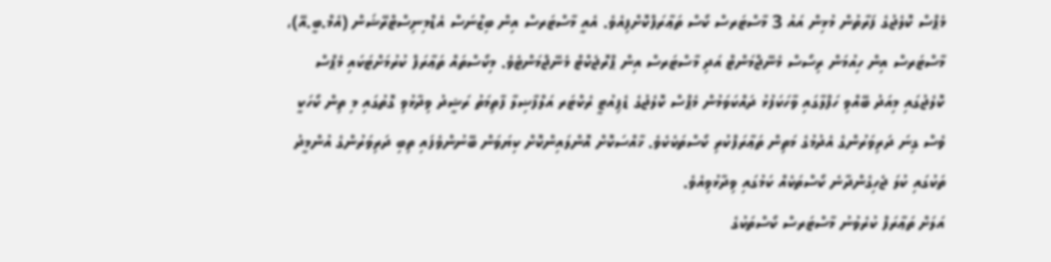މެޕްސް ކޮލެޖުގެ ފަރާތުން މުޅިން އައު 3 މާސްޓަރސް ކޯސް ތަޢާރަފްކޮށްފިއެވެ. އެއީ މާސްޓަރސް އިން ބިޒްނަސް އެޑްމިނިސްޓްރޭޝަން (އެމް.ބީ.އޭ)، މާސްޓަރސް އިން ހިއުމަން ރިސޯސް މެނޭޖްމަންޓް އަދި މާސްޓަރސް އިން ޕްރޮޖެކްޓް މެނޭޖްމަންޓެވެ. މިކޯސްތައް ތަޢާރަފް ކުރުމަށްޓަކައި މެޕްސް ކޮލެޖުގައި މިއަދު ބޭއްވި ހަފްލާގައި ވާހަކަފުޅު ދައްކަވަމުން މެޕްސް ކޮލެޖުގެ ޑެޕިއުޓީ ރެކްޓަރ އަލްފާޟިލާ ފާތިމަތު ރަޝީދު ވިދާޅުވި ގޮތުގައި މި ތިން ކޯހަކީ ވެސް ގިނަ ދަރިވަރުންގެ އެދުމުގެ މަތިން ތަޢާރަފްކުރި ކޯސްތަކެކެވެ. ޚާއްސަކޮށް އޮންލައިންކޮށް ކިޔަވަން ބޭނުންވެފައި ތިބި ދަރިވަރުންގެ އުންމީދު ތަކުގައި ކުލަ ޖެހިގެންދާނެ ކޯސްތަކެއް ކަމުގައި ވިދާޅުވިއެވެ.
އަލަށް ތަޢާރަފް ކުރެވުނު މާސްޓަރސް ކޯސްތަކުގެ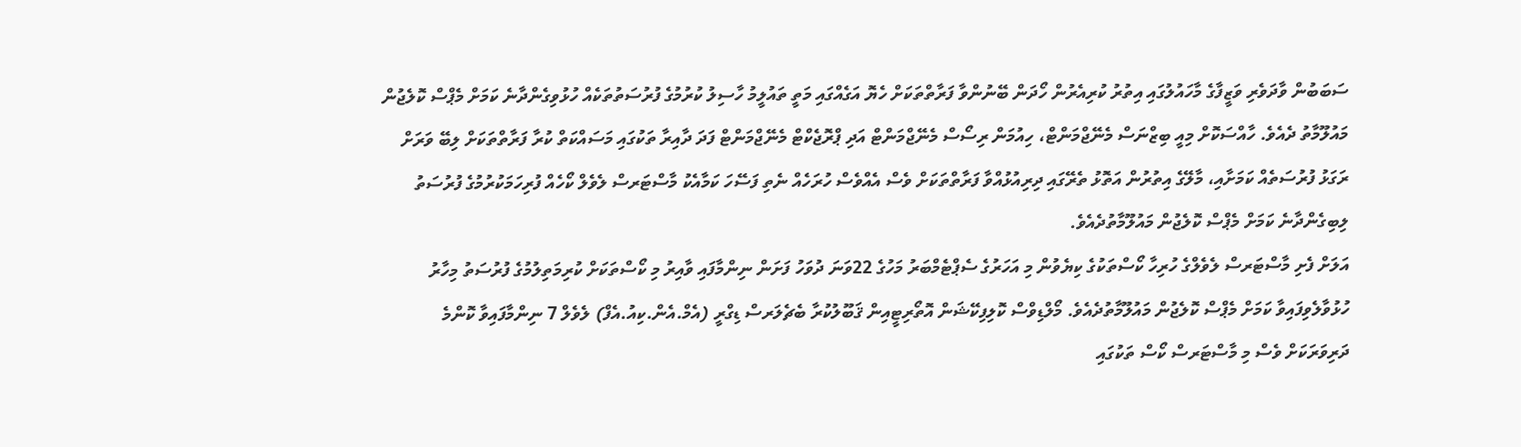ސަބަބުން ވާދަވެރި ވަޒީފާގެ މާހައުލުގައި އިތުރު ކުރިއެރުން ހޯދަން ބޭނުންވާ ފަރާތްތަކަށް ހެޔޮ އަގެއްގައި މަތީ ތައުލީމު ހާސިލު ކުރުމުގެ ފުރުސަތުތަކެއް ހުޅުވިގެންދާނެ ކަމަށް މެޕްސް ކޮލެޖުން މައުލޫމާތު ދެއެވެ. ހާއްސަކޮށް މިއީ ބިޒްނަސް މެނޭޖްމަންޓް، ހިއުމަން ރިސޯސް މެނޭޖްމަންޓް އަދި ޕްރޮޖެކްޓް މެނޭޖްމަންޓް ފަދަ ދާއިރާ ތަކުގައި މަސައްކަތް ކުރާ ފަރާތްތަކަށް ލިބޭ ވަރަށް ރަގަޅު ފުރުސަތެއް ކަމަށާއި، މާލޭގެ އިތުރުން އަތޮޅު ތެރޭގައި ދިރިއުޅުއްވާ ފަރާތްތަކަށް ވެސް އެއްވެސް ހުރަހެއް ނެތި ފަސޭހަ ކަމާއެކު މާސްޓަރސް ލެވެލް ކޯހެއް ފުރިހަމަކުރުމުގެ ފުރުސަތު ލިބިގެންދާނެ ކަމަށް މެޕްސް ކޮލެޖުން މައުލޫމާތުދެއެވެ.
އަލަށް ފެށި މާސްޓަރސް ލެވެލްގެ ހުރިހާ ކޯސްތަކުގެ ކިޔެވުން މި އަހަރުގެ ސެޕްޓެމްބަރު މަހުގެ 22ވަނަ ދުވަހު ފަށަން ނިންމާފައި ވާއިރު މި ކޯސްތަކަށް ކުރިމަތިލުމުގެ ފުރުސަތު މިހާރު ހުޅުވާލެވިފައިވާ ކަމަށް މެޕްސް ކޮލެޖުން މައުލޫމާތުދެއެވެ. މޯލްޑިވްސް ކޮލިފިކޭޝަން އޮތޯރިޓީއިން ޤަބޫލުކުރާ ބެޗެލަރސް ޑިގްރީ (އެމް.އެން.ކިއު.އެފް) ލެވެލް 7 ނިންމާފައިވާ ކޮންމެ ދަރިވަރަކަށް ވެސް މި މާސްޓަރސް ކޯސް ތަކުގައި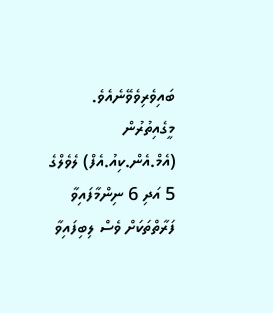ބައިވެރިވެވޭނެއެވެ. މީގެއިތުރުން (އެމް.އެން.ކިއު.އެފް) ލެވެލްގެ 5 އަދި 6 ނިންމާފައިވާ ފަރާތްތަކަށް ވެސް ލިބިފައިވާ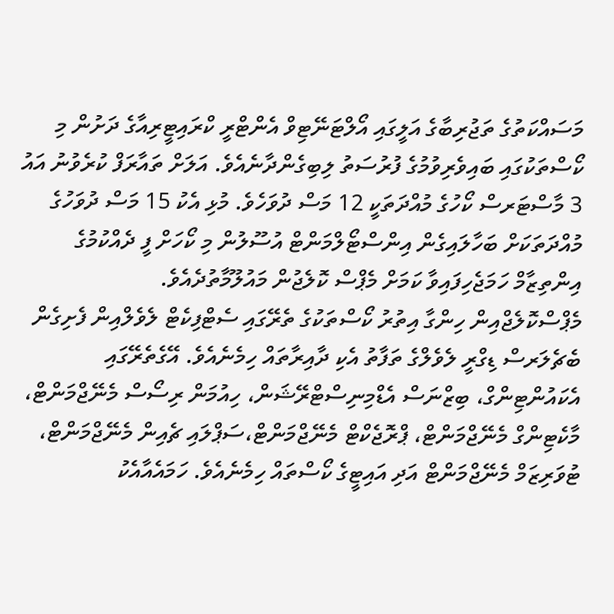މަސައްކަތުގެ ތަޖުރިބާގެ އަލީގައި އޯލްޓަނޭޓިވް އެންޓްރީ ކްރައިޓީރިއާގެ ދަށުން މި ކޯސްތަކުގައި ބައިވެރިވުމުގެ ފުރުސަތު ލިބިގެންދާނެއެވެ. އަލަށް ތައާރަފް ކުރެވުނު އައު 3 މާސްޓަރސް ކޯހުގެ މުއްދަތަކީ 12 މަސް ދުވަހެވެ. މުޅި އެކު 15 މަސް ދުވަހުގެ މުއްދަތަކަށް ބަހާލައިގެން އިންސްޓޯލްމަންޓް އުސޫލުން މި ކޯހަށް ފީ ދެއްކުމުގެ އިންތިޒާމް ހަމަޖެހިފައިވާ ކަމަށް މެޕްސް ކޮލެޖުން މައުލޫމާތުދެއެވެ.
މެޕްސްކޮލެޖްއިން ހިންގާ އިތުރު ކޯސްތަކުގެ ތެރޭގައި ސެޓްފިކެޓް ލެވެލްއިން ފެށިގެން ބެޗެލަރސް ޑިގްރީ ލެވެލްގެ ތަފާތު އެކި ދާއިރާތައް ހިމެނެއެވެ. އޭގެތެރޭގައި އެކައުންޓިންގް، ބިޒްނަސް އެޑްމިނިސްޓްރޭޝަން، ހިއުމަން ރިސޯސް މެނޭޖްމަންޓް، މާކެޓިންގް މެނޭޖްމަންޓް، ޕްރޮޖެކްޓް މެނޭޖްމަންޓް،ސަޕްލައި ޗެއިން މެނޭޖްމަންޓް، ޓުވަރިޒަމް މެނޭޖްމަންޓް އަދި އައިޓީގެ ކޯސްތައް ހިމެނެއެވެ. ހަމައެއާއެކު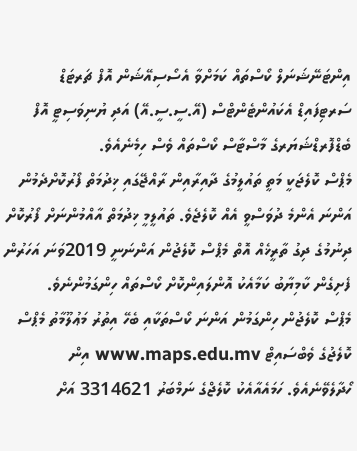އިންޓަނޭޝަނަލް ކޯސްތައް ކަމަށްވާ އެސޯސިއޭޝަން އޮފް ޗަރޓަޑް ސަރޓިފައިޑް އެކައުންޓެންޓްސް (އޭ.ސީ.ސީ.އޭ) އަދި ޔުނިވަސިޓީ އޮފް ބެޑްފޮރޑްޝަޔަރގެ މާސްޓާސް ކޯސްތައް ވެސް ހިމެނެއެވެ.
މެޕްސް ކޮލެޖަކީ މަތީ ތައުލީމުގެ ދާއިރާއިން ރާއްޖޭގައި ޚިދުމަތް ފޯރުކޮށްދެމުން އަންނަ އެންމެ ދުވަސްވީ އެއް ކޮލެޖެވެ. ތައުލީމީ ޚިދުމަތް އާއްމުންނަށް ފޯރުކޮށް ދިނުމުގެ ދިގު ތާރީޚެއް އޮތް މެޕްސް ކޮލެޖުން އަންނަނީ 2019ވަނަ އަހަރުން ފެށިގެން ކާމިޔާބު ކަމާއެކު އޮންލައިންކޮށް ކޯސްތައް ހިންގަމުންނެވެ.
މެޕްސް ކޮލެޖުން ހިންގަމުން އަންނަ ކޯސްތަކާއި ބެހޭ އިތުރު މަޢުލޫމާތު މެޕްސް ކޮލެޖުގެ ވެބްސައިޓް www.maps.edu.mv އިން ހޯދާލެވޭނެއެވެ. ހަމައެއާއެކު ކޮލެޖްގެ ނަމްބަރު 3314621 އަށް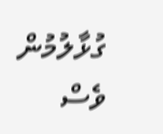ގުޅާލުމުން ވެސް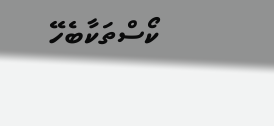ކޯސްތަކާބެހޭ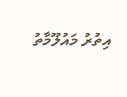އިތުރު މައުލޫމާތު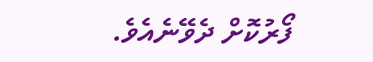ފޯރުކޮށް ދެވޭނެއެވެ.